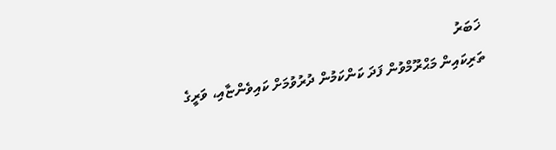ޚަބަރު
ތަރިކައިން މަޙްރޫމްވުން ފަދަ ކަންކަމުން ދުރުވުމަށް ކައިވެންޏާއި، ވަރީގެ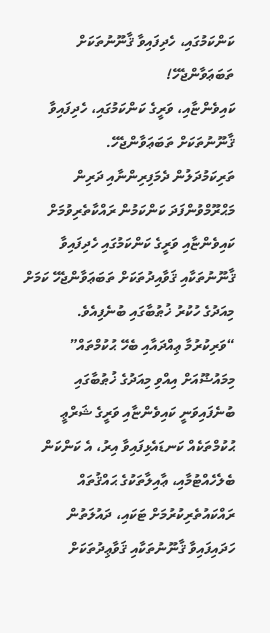ކަންކަމުގައި، ހެދިފައިވާ ޤާނޫނުތަކަށް ތަބަޢަވާންޖެހޭ!
ކައިވެންޏާއި، ވަރީގެ ކަންކަމުގައި، ހެދިފައިވާ ޤާނޫނުތަކަށް ތަބަޢަވާންޖެހޭ.
ތަރިކަމުދަލުން ދެމަފިރިންނާއި ދަރިން މަޙްރޫމްވުންފަދަ ކަންކަމުން ރައްކާތެރިވުމަށް ކައިވެންޏާއި ވަރީގެ ކަންކަމުގައި ހެދިފައިވާ ޤާނޫނުތަކާއި ޤަވާއިދުތަކަށް ތަބަޢަވާންޖެހޭ ކަމަށް މިއަދުގެ ހުކުރު ޚުޠުބާގައި ބުނެފިއެވެ.
“ވަރިކުރުމާ ޢިއްދައާއި ބެހޭ ޙުކުމްތައް” މިމައުޟޫއަށް އިއްވި މިއަދުގެ ޚުޠުބާގައި ބުނެފައިވަނީ ކައިވެންޏާއި ވަރީގެ ޝަރްޢީ ޙުކުމްތަކެއް ކަނޑައެޅިފައިވާ އިރު، އެ ކަންކަން ބެލެހެއްޓުމާއި، ޢާއިލާތަކުގެ ޙައްޤުތައް ރައްކައުތެރިކުރުމަށް ޓަކައި، ދައުލަތުން ހަދައިފައިވާ ޤާނޫނުތަކާއި ޤަވާޢިދުތަކަށް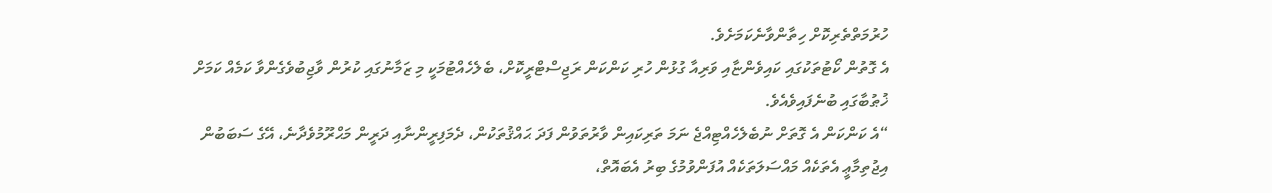ހުރުމަތްތެރިކޮށް ހިތާންވާނެކަމަށެވެ.
އެ ގޮތުން ކޯޓުތަކުގައި ކައިވެންޏާއި ވަރިއާ ގުޅުން ހުރި ކަންކަން ރަޖިސްޓްރީކޮށް، ބެލެހެއްޓުމަކީ މި ޒަމާނުގައި ކުރުން ވާޖިބުވެގެންވާ ކަމެއް ކަމަށް ޚުޠުބާގައި ބުނެފައިވެއެވެ.
“އެ ކަންކަން އެ ގޮތަށް ނުބެލެހެއްޓިއްޖެ ނަމަ ތަރިކައިން ވާރުތަވުން ފަދަ ޙައްޤުތަކުން، ދެމަފިރީންނާއި ދަރީން މަޙްރޫމުވެދާނެ، އޭގެ ސަބަބުން އިޖުތިމާޢީ އެތަކެއް މައްސަލަތަކެއް އުފަންވުމުގެ ބިރު އެބައޮތް،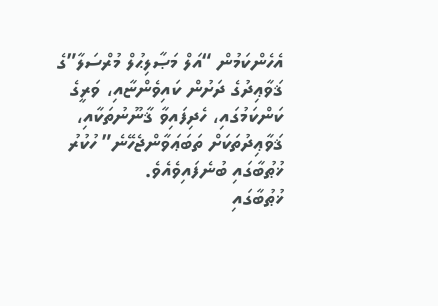އެހެންކަމުން “އަލް މަޞާލިޙުލް މުރްސަލާ”ގެ ޤަވާޢިދުގެ ދަށުން ކައިވެންޏާއި، ވަރީގެ ކަންކަމުގައި، ހެދިފައިވާ ޤާނޫނުތަކާއި، ޤަވާޢިދުތަކަށް ތަބަޢަވާންޖެހޭނެ” ހުކުރު ޚުޠުބާގައި ބުނެފައިވެއެވެ.
ޚުޠުބާގައި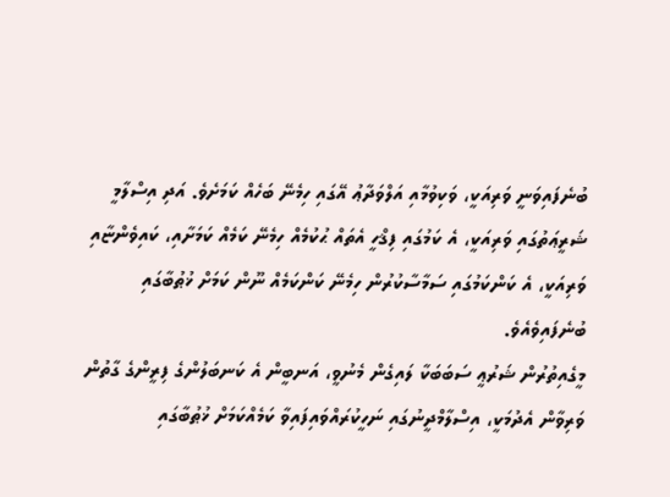ބުނެފައިވަނީ ވަރިއަކީ، ވަކިވުމާއި އަލްވަދާޢު އޭގައި ހިމެނޭ ބަހެއް ކަމަށެވެ. އަދި އިސްލާމީ ޝަރީޢަތުގައި ވަރިއަކީ، އެ ކަމުގައި ފިޤްހީ އެތައް ޙުކުމެއް ހިމެނޭ ކަމެއް ކަމަށާއި، ކައިވެންޏާއި ވަރިއަކީ، އެ ކަންކަމުގައި ސަމާސާކުރުން ހިމެނޭ ކަންކަމެއް ނޫން ކަމަށް ޚުޠުބާގައި ބުނެފައިވެއެވެ.
މީގެއިތުރުން ޝަރުޢީ ސަބަބަކާ ލައިގެން މެނުވީ، އަނބީން އެ ކަނބަލުންގެ ފިރީންގެ ގާތުން ވަރިވާން އެދުމަކީ، އިސްލާމްދީނުގައި ނަހީކުރައްވައިފައިވާ ކަމެއްކަމަށް ޚުޠުބާގައި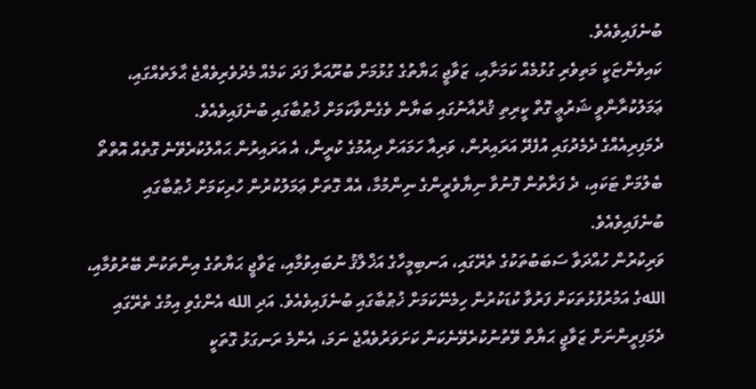ބުނެފައިވެއެވެ.
ކައިވެންޏަކީ މަތިވެރި ގުޅުމެއް ކަމަށާއި، ޒަވާޖީ ޙަޔާތުގެ ގުޅުމަށް ބުރޫއަރާ ފަދަ ކަމެއް މެދުވެރިވެއްޖެ ޙާލަތެއްގައި، ޢަމަލުކުރާންވީ ޝަރުޢީ ގޮތް ކީރިތި ޤުރްއާނުގައި ބަޔާން ވެގެންވާކަމަށް ޚުޠުބާގައި ބުނެފައިވެއެވެ.
ދެމަފިރިއެއްގެ ދެމެދުގައި އުފެދޭ އަރައިރުން، ވަރިއާ ހަމައަށް ދިއުމުގެ ކުރީން، އެ އަރައިރުން ޙައްލުކުރެވޭނެ ގޮތެއް އޮތްތޯ ބެލުމަށް ޓަކައި، ދެ ފަރާތުން ފޮނުވާ ނިޔާވެރީންގެ ނިންމުމާ، އެއް ގޮތަށް ޢަމަލުކުރުން ހުރިކަމަށް ޚުޠުބާގައި ބުނެފައިވެއެވެ.
ވަރިކުރުން ހުއްދަވާ ސަބަބުތަކުގެ ތެރޭގައި، އަނބިމީހާގެ އަޚްލާޤު ނުބައިވުމާއި، ޒަވާޖީ ޙަޔާތުގެ އިންތަކުން ބޭރުވުމާއި، اللهގެ އަމުރުފުޅުތަކަށް ފަރުވާ ކުޑަކުރުން ހިމެނޭކަމަށް ޚުޠުބާގައި ބުނެފައިވެއެވެ. އަދި الله އެންގެވި އިމުގެ ތެރޭގައި ދެމަފިރީންނަށް ޒަވާޖީ ޙަޔާތް ވޭތުނުކުރެވޭނެކަން ކަށަވަރުވެއްޖެ ނަމަ، އެންމެ ރަނގަޅު ގޮތަކީ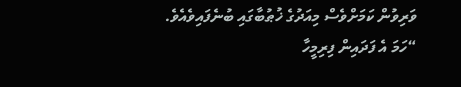ވަރިވުން ކަމަށްވެސް މިއަދުގެ ޚުޠުބާގައި ބުނެފައިވެއެވެ.
“ހަމަ އެ ފަދައިން ފިރިމީހާ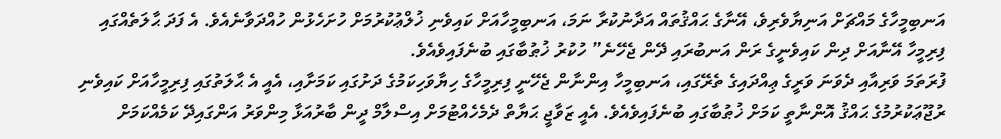އަނބިމީހާގެ މައްޗަށް އަނިޔާވެރިވެ، އޭނާގެ ޙައްޤުތައް އަދާނުކުރާ ނަމަ، އަނބިމީހާއަށް ކައިވެނި ޚުލްޢުކުރުމަށް ހުށަހެޅުން ހުއްދަވާނެއެވެ. އެ ފަދަ ޙާލަތެއްގައި ފިރިމީހާ އޭނާއަށް ދިން ކައިވެނީގެ ރަން އަނބުރައި ދޭން ޖެހޭނެ” ހުކުރު ޚުޠުބާގައި ބުނެފައިވެއެވެ.
ފުރަތަމަ ވަރިއާއި ދެވަނަ ވަރީގެ ޢިއްދައިގެ ތެރޭގައި، އަނބިމީހާ އިންނާން ޖެހޭނީ ފިރިމީހާގެ ހިޔާވަހިކަމުގެ ދަށުގައި ކަމަށާއި، އެއީ އެ ޙާލަތުގައި ފިރިމީހާއަށް ކައިވެނި ރުޖޫޢަކުރުމުގެ ޙައްޤު އޮންނާތީ ކަމަށް ޚުޠުބާގައި ބުނެފައިވެއެވެ. އެއީ ޒަވާޖީ ޙަޔާތް ދެމެހެއްޓުމަށް އިސްލާމް ދީން ބާރުއަޅާ މިންވަރު އަންގައިދޭ ކަމެއްކަމަށް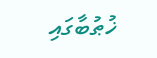ޚުޠުބާގައި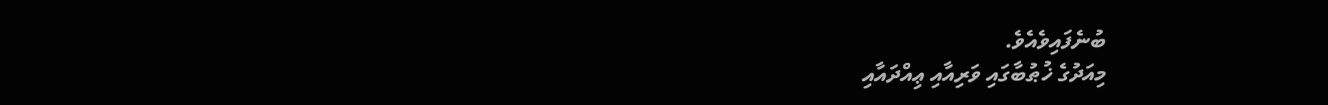ބުނެފައިވެއެވެ.
މިއަދުގެ ޚުޠުބާގައި ވަރިއާއި ޢިއްދައާއި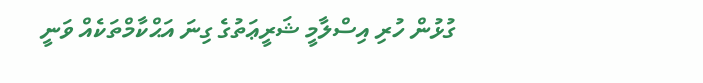ގުޅުން ހުރި އިސްލާމީ ޝަރީޢަތުގެ ގިނަ އަޙްކާމްތަކެއް ވަނީ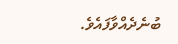ބުނެދެއްވާފައެވެ.